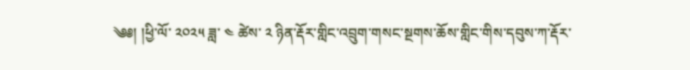༄༅། །ཕྱི་ལོ་ ༢༠༢༥ ཟླ་ ༤ ཚེས་ ༢ ཉིན་རྡོར་གླིང་འབྲུག་གསང་སྔགས་ཆོས་གླིང་གིས་དབུས་ཀ་རྡོར་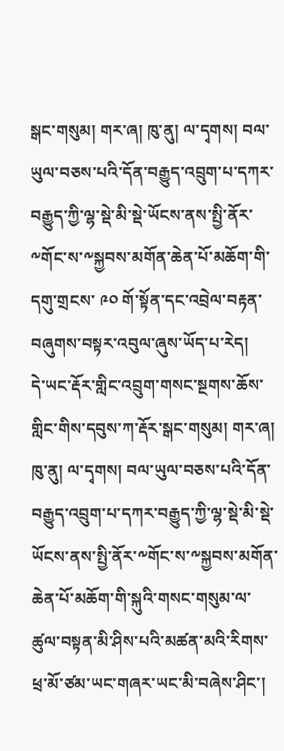སྒང་གསུམ། གར་ཞ། ཁུ་ནུ། ལ་དྭགས། བལ་ཡུལ་བཅས་པའི་དོན་བརྒྱུད་འབྲུག་པ་དཀར་བརྒྱུད་ཀྱི་ལྷ་སྡེ་མི་སྡེ་ཡོངས་ནས་སྤྱི་ནོར་༸གོང་ས་༸སྐྱབས་མགོན་ཆེན་པོ་མཆོག་གི་དགུ་གྲངས་ ༩༠ གོ་སྟོན་དང་འབྲེལ་བརྟན་བཞུགས་བསྟར་འབུལ་ཞུས་ཡོད་པ་རེད།
དེ་ཡང་རྡོར་གླིང་འབྲུག་གསང་སྔགས་ཆོས་གླིང་གིས་དབུས་ཀ་རྡོར་སྒང་གསུམ། གར་ཞ། ཁུ་ནུ། ལ་དྭགས། བལ་ཡུལ་བཅས་པའི་དོན་བརྒྱུད་འབྲུག་པ་དཀར་བརྒྱུད་ཀྱི་ལྷ་སྡེ་མི་སྡེ་ཡོངས་ནས་སྤྱི་ནོར་༸གོང་ས་༸སྐྱབས་མགོན་ཆེན་པོ་མཆོག་གི་སྐུའི་གསང་གསུམ་ལ་ཚུལ་བསྟན་མི་ཤིས་པའི་མཚན་མའི་རིགས་ཕྲ་མོ་ཙམ་ཡང་གཞར་ཡང་མི་བཞེས་ཤིང་།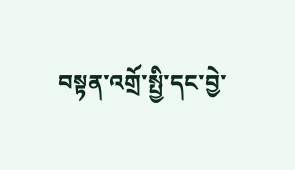བསྟན་འགྲོ་སྤྱི་དང་བྱེ་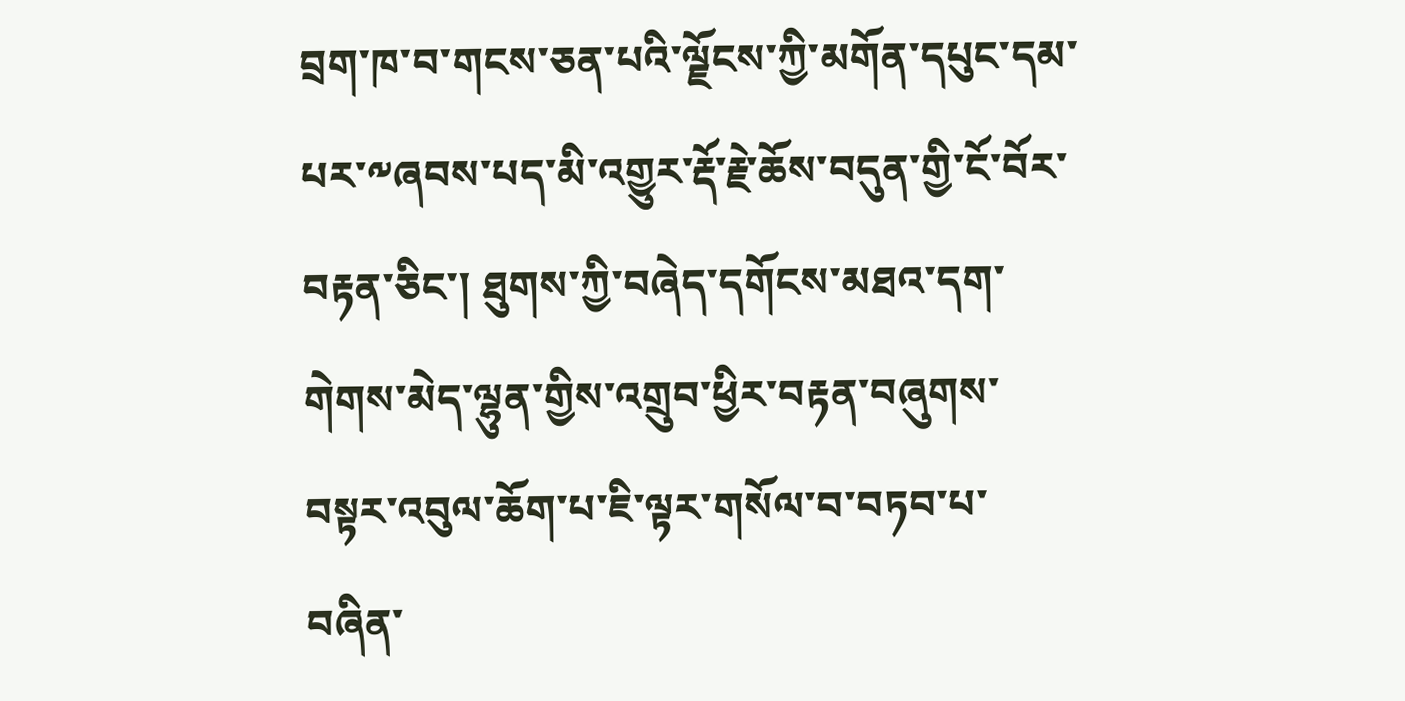བྲག་ཁ་བ་གངས་ཅན་པའི་ལྗོངས་ཀྱི་མགོན་དཔུང་དམ་པར་༸ཞབས་པད་མི་འགྱུར་རྡོ་རྗེ་ཆོས་བདུན་གྱི་ངོ་བོར་བརྟན་ཅིང་། ཐུགས་ཀྱི་བཞེད་དགོངས་མཐའ་དག་གེགས་མེད་ལྷུན་གྱིས་འགྲུབ་ཕྱིར་བརྟན་བཞུགས་བསྟར་འབུལ་ཆོག་པ་ཇི་ལྟར་གསོལ་བ་བཏབ་པ་བཞིན་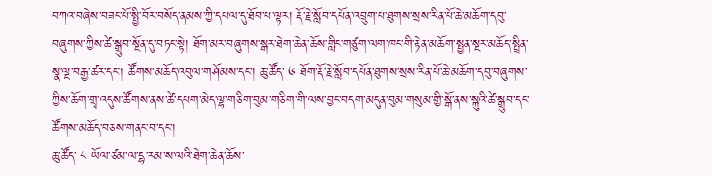བཀའ་བཞེས་བཟང་པོ་སྤྱི་བོར་བསོད་ནམས་ཀྱི་དཔལ་དུ་ཐོབ་པ་ལྟར། རྡོ་རྗེ་སློབ་དཔོན་འབྲུག་པ་ཐུགས་སྲས་རིན་པོ་ཆེ་མཆོག་དབུ་བཞུགས་ཀྱིས་ཚེ་སྒྲུབ་སྔོན་དུ་བཏང་སྟེ། ཐོག་མར་བཞུགས་སྒར་ཐེག་ཆེན་ཆོས་གླིང་གཙུག་ལག་ཁང་གི་རྟེན་མཆོག་སྤྱན་སྔར་མཆོད་སྤྲིན་སྣ་ལྔ་བརྒྱ་ཚར་དང། ཚོགས་མཆོད་འབུལ་གཤོམས་དང་། ཆུ་ཚོད་ ༦ ཐོག་རྡོ་རྗེ་སློབ་དཔོན་ཐུགས་སྲས་རིན་པོ་ཆེ་མཆོག་དབུ་བཞུགས་ཀྱིས་ཆོག་གྲྭ་འདུས་ཚོགས་ནས་ཚེ་དཔག་མེད་ལྷ་གཅིག་བུམ་གཅིག་གི་ལས་བྱང་བདག་མདུན་བུམ་གསུམ་གྱི་སྒོ་ནས་སྐུའི་ཚེ་སྒྲུབ་དང་ཚོགས་མཆོད་བཅས་གནང་བ་དང་།
ཆུ་ཚོད་ ༨ ཡོལ་ཙམ་ལ་དྷ་རམ་ས་ལའི་ཐེག་ཆེན་ཆོས་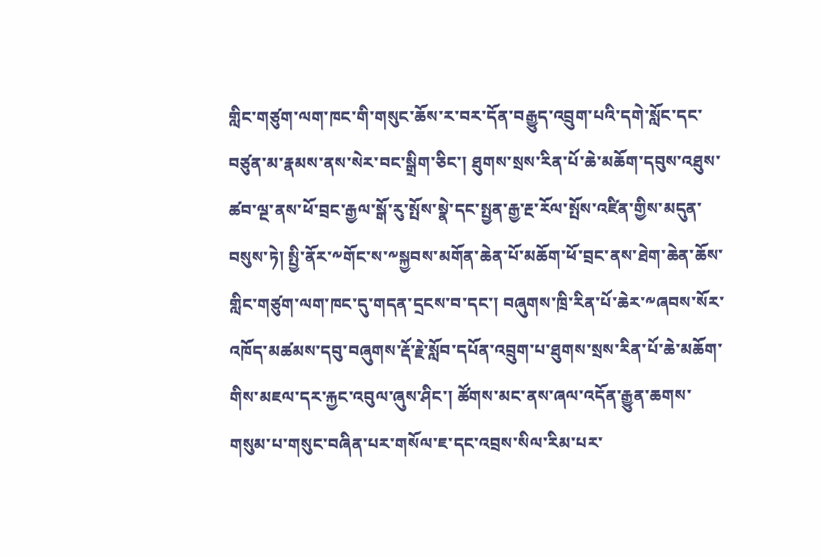གླིང་གཙུག་ལག་ཁང་གི་གསུང་ཆོས་ར་བར་དོན་བརྒྱུད་འབྲུག་པའི་དགེ་སློང་དང་བཙུན་མ་རྣམས་ནས་སེར་བང་སྒྲིག་ཅིང་། ཐུགས་སྲས་རིན་པོ་ཆེ་མཆོག་དབུས་འཐུས་ཚབ་ལྔ་ནས་ཕོ་བྲང་རྒྱལ་སྒོ་རུ་སྤོས་སྣེ་དང་སྤྱན་རྒྱ་རྔ་རོལ་སྤོས་འཛིན་གྱིས་མདུན་བསུས་ཏེ། སྤྱི་ནོར་༸གོང་ས་༸སྐྱབས་མགོན་ཆེན་པོ་མཆོག་ཕོ་བྲང་ནས་ཐེག་ཆེན་ཆོས་གླིང་གཙུག་ལག་ཁང་དུ་གདན་དྲངས་བ་དང་། བཞུགས་ཁྲི་རིན་པོ་ཆེར་༸ཞབས་སོར་འཁོད་མཚམས་དབུ་བཞུགས་རྡོ་རྗེ་སློབ་དཔོན་འབྲུག་པ་ཐུགས་སྲས་རིན་པོ་ཆེ་མཆོག་གིས་མཇལ་དར་རྐྱང་འབུལ་ཞུས་ཤིང་། ཚོགས་མང་ནས་ཞལ་འདོན་རྒྱུན་ཆགས་གསུམ་པ་གསུང་བཞིན་པར་གསོལ་ཇ་དང་འབྲས་སིལ་རིམ་པར་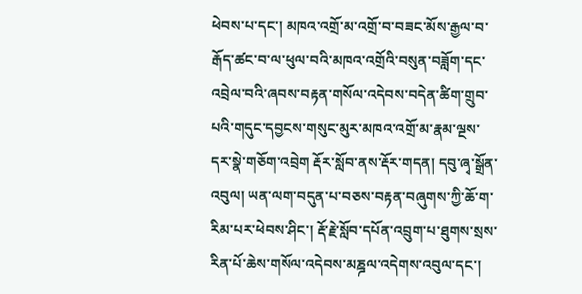ཕེབས་པ་དང་། མཁའ་འགྲོ་མ་འགྲོ་བ་བཟང་མོས་རྒྱལ་བ་རྒོད་ཚང་བ་ལ་ཕུལ་བའི་མཁའ་འགྲོའི་བསུན་བཟློག་དང་འབྲེལ་བའི་ཞབས་བརྟན་གསོལ་འདེབས་བདེན་ཚིག་གྲུབ་པའི་གདུང་དབྱངས་གསུང་མུར་མཁའ་འགྲོ་མ་རྣམ་ལྔས་དར་སྣེ་གཅོག་འབྲེག རྡོར་སློབ་ནས་རྡོར་གདན། དབུ་ཞྭ་སྒྲོན་འབུལ། ཡན་ལག་བདུན་པ་བཅས་བརྟན་བཞུགས་ཀྱི་ཆོ་ག་རིམ་པར་ཕེབས་ཤིང་། རྡོ་རྗེ་སློབ་དཔོན་འབྲུག་པ་ཐུགས་སྲས་རིན་པོ་ཆེས་གསོལ་འདེབས་མཎྜལ་འདེགས་འབུལ་དང་།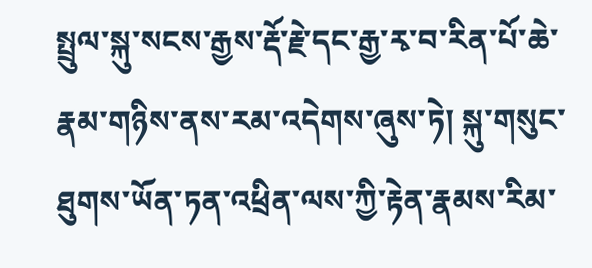སྤྲུལ་སྐུ་སངས་རྒྱས་རྡོ་རྗེ་དང་རྒྱ་རྭ་བ་རིན་པོ་ཆེ་རྣམ་གཉིས་ནས་རམ་འདེགས་ཞུས་ཏེ། སྐུ་གསུང་ཐུགས་ཡོན་ཏན་འཕྲིན་ལས་ཀྱི་རྟེན་རྣམས་རིམ་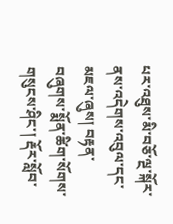པར་འཐུས་མི་བཅོ་ལྔ་སྐོར་ནས་འདེགས་འབུལ་དང་མཇལ་ཞུས། བརྟན་བཞུགས་སྨོན་ཚིག་སོགས་གསུངས་ཤིང་། རྡོར་སློབ་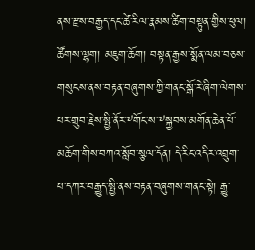ནས་རྫས་བརྒྱད་དང་ཚེ་རིལ་རྣམས་ཚིག་བསྟུན་གྱིས་ཕུལ། ཚོགས་ལྷག། མཇུག་ཆོག། བསྟན་རྒྱས་སྨོན་ལམ་བཅས་གསུངས་ནས་བརྟན་བཞུགས་ཀྱི་གནང་སྒོ་རེ་ཞིག་ལེགས་པར་གྲུབ་རྗེས་སྤྱི་ནོར་༸གོང་ས་༸སྐྱབས་མགོན་ཆེན་པོ་མཆོག་གིས་བཀའ་སློབ་སྩལ་དོན། དེ་རིང་འདིར་འབྲུག་པ་དཀར་བརྒྱུད་སྤྱི་ནས་བརྟན་བཞུགས་གནང་སྟེ། རྒྱུ་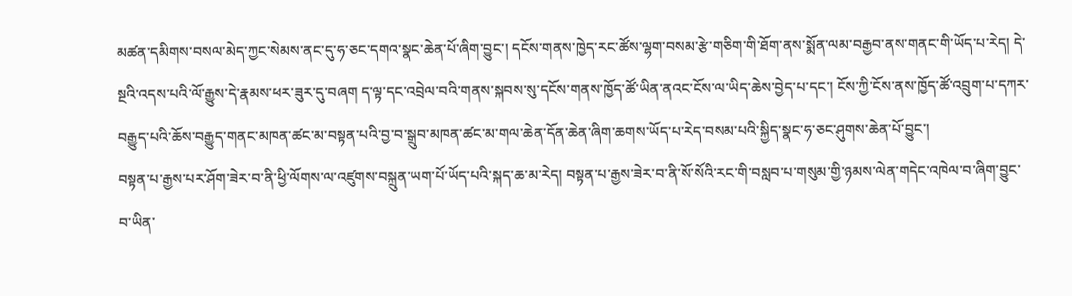མཚན་དམིགས་བསལ་མེད་ཀྱང་སེམས་ནང་དུ་ཧ་ཅང་དགའ་སྣང་ཆེན་པོ་ཞིག་བྱུང་། དངོས་གནས་ཁྱེད་རང་ཚོས་ལྷག་བསམ་རྩེ་གཅིག་གི་ཐོག་ནས་སྨོན་ལམ་བརྒྱབ་ནས་གནང་གི་ཡོད་པ་རེད། དེ་སྔའི་འདས་པའི་ལོ་རྒྱུས་དེ་རྣམས་ཕར་ཟུར་དུ་བཞག ད་ལྟ་དང་འབྲེལ་བའི་གནས་སྐབས་སུ་དངོས་གནས་ཁྱོད་ཚོ་ཡིན་ནའང་ངོས་ལ་ཡིད་ཆེས་བྱེད་པ་དང་། ངོས་ཀྱི་ངོས་ནས་ཁྱོད་ཚོ་འབྲུག་པ་དཀར་བརྒྱུད་པའི་ཆོས་བརྒྱུད་གནང་མཁན་ཚང་མ་བསྟན་པའི་བྱ་བ་སྒྲུབ་མཁན་ཚང་མ་གལ་ཆེན་དོན་ཆེན་ཞིག་ཆགས་ཡོད་པ་རེད་བསམ་པའི་སྐྱིད་སྣང་ཧ་ཅང་ཤུགས་ཆེན་པོ་བྱུང་།
བསྟན་པ་རྒྱས་པར་ཤོག་ཟེར་བ་ནི་ཕྱི་ལོགས་ལ་འཛུགས་བསྐྲུན་ཡག་པོ་ཡོད་པའི་སྐད་ཆ་མ་རེད། བསྟན་པ་རྒྱས་ཟེར་བ་ནི་སོ་སོའི་རང་གི་བསླབ་པ་གསུམ་གྱི་ཉམས་ལེན་གདེང་འཁེལ་བ་ཞིག་བྱུང་བ་ཡིན་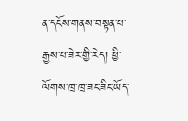ན་དངོས་གནས་བསྟན་པ་རྒྱས་པ་ཟེར་གྱི་རེད། ཕྱི་ལོགས་ཁྲ་ཁྲ་ཟང་ཟིང་ཡོད་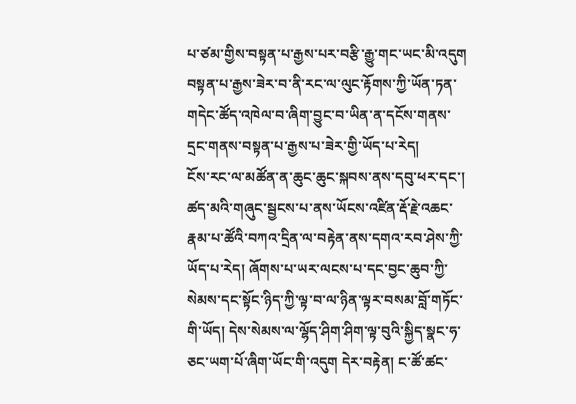པ་ཙམ་གྱིས་བསྟན་པ་རྒྱས་པར་བརྩི་རྒྱུ་གང་ཡང་མི་འདུག བསྟན་པ་རྒྱས་ཟེར་བ་ནི་རང་ལ་ལུང་རྟོགས་ཀྱི་ཡོན་ཏན་གདེང་ཚོད་འཁེལ་བ་ཞིག་བྱུང་བ་ཡིན་ན་དངོས་གནས་དྲང་གནས་བསྟན་པ་རྒྱས་པ་ཟེར་གྱི་ཡོད་པ་རེད།
ངོས་རང་ལ་མཚོན་ན་ཆུང་ཆུང་སྐབས་ནས་དབུ་ཕར་དང་། ཚད་མའི་གཞུང་སྦྱངས་པ་ནས་ཡོངས་འཛིན་རྡོ་རྗེ་འཆང་རྣམ་པ་ཚོའི་བཀའ་དྲིན་ལ་བརྟེན་ནས་དགའ་རབ་ཤེས་ཀྱི་ཡོད་པ་རེད། ཞོགས་པ་ཡར་ལངས་པ་དང་བྱང་ཆུབ་ཀྱི་སེམས་དང་སྟོང་ཉིད་ཀྱི་ལྟ་བ་ལ་ཉིན་ལྟར་བསམ་བློ་གཏོང་གི་ཡོད། དེས་སེམས་ལ་ལྷོད་ཤིག་ཤིག་ལྟ་བུའི་སྐྱིད་སྣང་ཧ་ཅང་ཡག་པོ་ཞིག་ཡོང་གི་འདུག དེར་བརྟེན། ང་ཚོ་ཚང་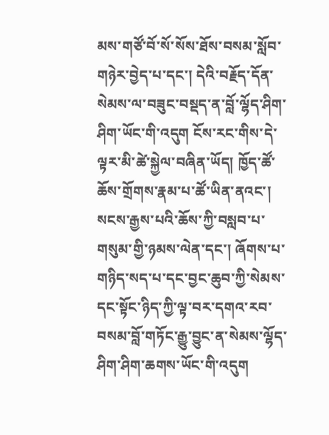མས་གཙོ་བོ་སོ་སོས་ཐོས་བསམ་སློབ་གཉེར་བྱེད་པ་དང་། དེའི་བརྗོད་དོན་སེམས་ལ་བཟུང་བསྡད་ན་བློ་ལྷོད་ཤིག་ཤིག་ཡོང་གི་འདུག ངོས་རང་གིས་དེ་ལྟར་མི་ཚེ་སྐྱེལ་བཞིན་ཡོད། ཁྱོད་ཚོ་ཆོས་གྲོགས་རྣམ་པ་ཚོ་ཡིན་ནའང་། སངས་རྒྱས་པའི་ཆོས་ཀྱི་བསླབ་པ་གསུམ་གྱི་ཉམས་ལེན་དང་། ཞོགས་པ་གཉིད་སད་པ་དང་བྱང་ཆུབ་ཀྱི་སེམས་དང་སྟོང་ཉིད་ཀྱི་ལྟ་བར་དགའ་རབ་བསམ་བློ་གཏོང་རྒྱུ་བྱུང་ན་སེམས་ལྷོད་ཤིག་ཤིག་ཆགས་ཡོང་གི་འདུག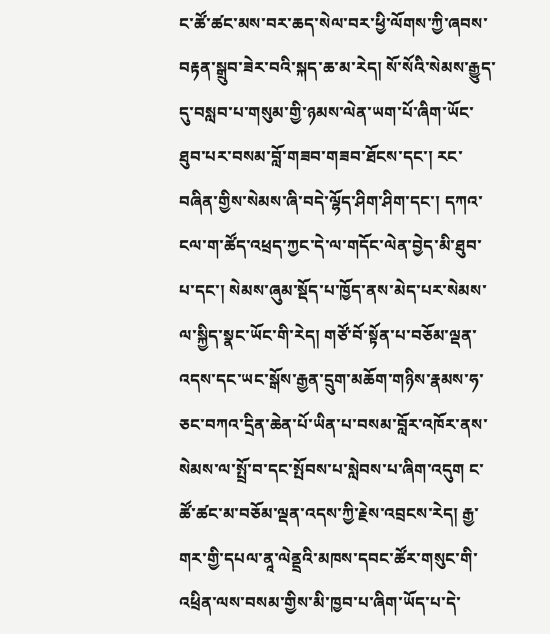ང་ཚོ་ཚང་མས་བར་ཆད་སེལ་བར་ཕྱི་ལོགས་ཀྱི་ཞབས་བརྟན་སྒྲུབ་ཟེར་བའི་སྐད་ཆ་མ་རེད། སོ་སོའི་སེམས་རྒྱུད་དུ་བསླབ་པ་གསུམ་གྱི་ཉམས་ལེན་ཡག་པོ་ཞིག་ཡོང་ཐུབ་པར་བསམ་བློ་གཟབ་གཟབ་ཐོངས་དང་། རང་བཞིན་གྱིས་སེམས་ཞི་བདེ་ལྷོད་ཤིག་ཤིག་དང་། དཀའ་ངལ་ག་ཚོད་འཕྲད་ཀྱང་དེ་ལ་གདོང་ལེན་བྱེད་མི་ཐུབ་པ་དང་། སེམས་ཞུམ་སྡོད་པ་ཁྱོད་ནས་མེད་པར་སེམས་ལ་སྐྱིད་སྣང་ཡོང་གི་རེད། གཙོ་བོ་སྟོན་པ་བཅོམ་ལྡན་འདས་དང་ཡང་སྒོས་རྒྱན་དྲུག་མཆོག་གཉིས་རྣམས་ཧ་ཅང་བཀའ་དྲིན་ཆེན་པོ་ཡིན་པ་བསམ་བློར་འཁོར་ནས་སེམས་ལ་སྤྲོ་བ་དང་སྤོབས་པ་སླེབས་པ་ཞིག་འདུག ང་ཚོ་ཚང་མ་བཅོམ་ལྡན་འདས་ཀྱི་རྗེས་འབྲངས་རེད། རྒྱ་གར་གྱི་དཔལ་ནཱ་ལེནྡྲའི་མཁས་དབང་ཚོར་གསུང་གི་འཕྲིན་ལས་བསམ་གྱིས་མི་ཁྱབ་པ་ཞིག་ཡོད་པ་དེ་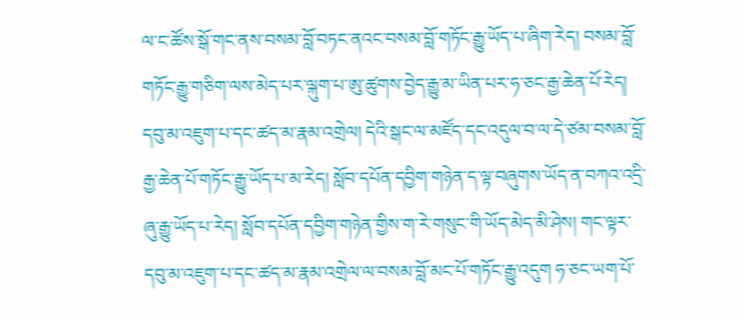ལ་ང་ཚོས་སྒོ་གང་ནས་བསམ་བློ་བཏང་ནའང་བསམ་བློ་གཏོང་རྒྱུ་ཡོད་པ་ཞིག་རེད། བསམ་བློ་གཏོང་རྒྱུ་གཅིག་ལས་མེད་པར་ལྐུག་པ་ཨུ་ཚུགས་བྱེད་རྒྱུ་མ་ཡིན་པར་ཧ་ཅང་རྒྱ་ཆེན་པོ་རེད། དབུ་མ་འཇུག་པ་དང་ཚད་མ་རྣམ་འགྲེལ། དེའི་སྒང་ལ་མཛོད་དང་འདུལ་བ་ལ་དེ་ཙམ་བསམ་བློ་རྒྱ་ཆེན་པོ་གཏོང་རྒྱུ་ཡོད་པ་མ་རེད། སློབ་དཔོན་དབྱིག་གཉེན་ད་ལྟ་བཞུགས་ཡོད་ན་བཀའ་འདྲི་ཞུ་རྒྱུ་ཡོད་པ་རེད། སློབ་དཔོན་དབྱིག་གཉེན་གྱིས་ག་རེ་གསུང་གི་ཡོད་མེད་མི་ཤེས། གང་ལྟར་དབུ་མ་འཇུག་པ་དང་ཚད་མ་རྣམ་འགྲེལ་ལ་བསམ་བློ་མང་པོ་གཏོང་རྒྱུ་འདུག ཧ་ཅང་ཡག་པོ་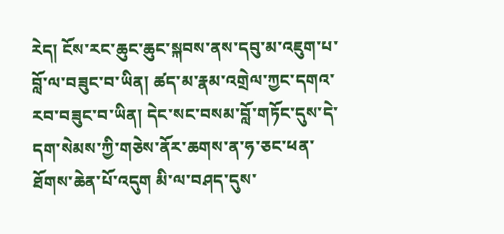རེད། ངོས་རང་ཆུང་ཆུང་སྐབས་ནས་དབུ་མ་འཇུག་པ་བློ་ལ་བཟུང་བ་ཡིན། ཚད་མ་རྣམ་འགྲེལ་ཀྱང་དགའ་རབ་བཟུང་བ་ཡིན། དེང་སང་བསམ་བློ་གཏོང་དུས་དེ་དག་སེམས་ཀྱི་གཅེས་ནོར་ཆགས་ན་ཧ་ཅང་ཕན་ཐོགས་ཆེན་པོ་འདུག མི་ལ་བཤད་དུས་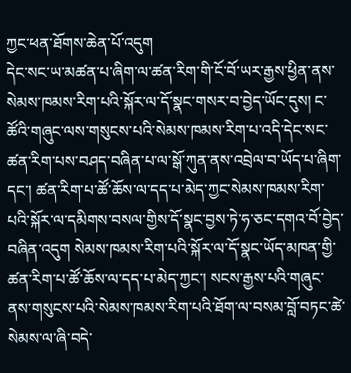ཀྱང་ཕན་ཐོགས་ཆེན་པོ་འདུག
དེང་སང་ཡ་མཚན་པ་ཞིག་ལ་ཚན་རིག་གི་ངོ་བོ་ཡར་རྒྱས་ཕྱིན་ནས་སེམས་ཁམས་རིག་པའི་སྐོར་ལ་དོ་སྣང་གསར་བ་བྱེད་ཡོང་དུས། ང་ཚོའི་གཞུང་ལས་གསུངས་པའི་སེམས་ཁམས་རིག་པ་འདི་དེང་སང་ཚན་རིག་པས་བཤད་བཞིན་པ་ལ་སྒོ་ཀུན་ནས་འབྲེལ་བ་ཡོད་པ་ཞིག་དང་། ཚན་རིག་པ་ཚོ་ཆོས་ལ་དད་པ་མེད་ཀྱང་སེམས་ཁམས་རིག་པའི་སྐོར་ལ་དམིགས་བསལ་གྱིས་དོ་སྣང་བྱས་ཏེ་ཧ་ཅང་དགའ་བོ་བྱེད་བཞིན་འདུག སེམས་ཁམས་རིག་པའི་སྐོར་ལ་དོ་སྣང་ཡོད་མཁན་གྱི་ཚན་རིག་པ་ཚོ་ཆོས་ལ་དད་པ་མེད་ཀྱང་། སངས་རྒྱས་པའི་གཞུང་ནས་གསུངས་པའི་སེམས་ཁམས་རིག་པའི་ཐོག་ལ་བསམ་བློ་བཏང་ཚེ་སེམས་ལ་ཞི་བདེ་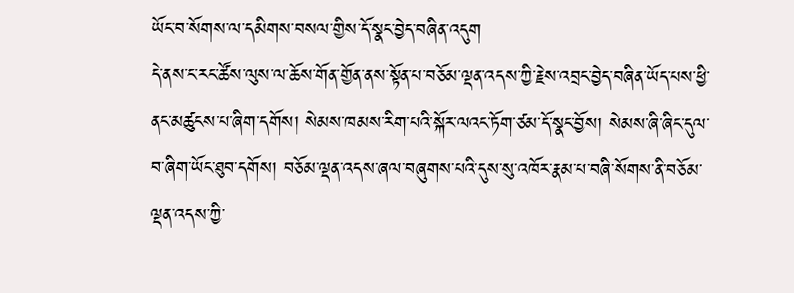ཡོང་བ་སོགས་ལ་དམིགས་བསལ་གྱིས་དོ་སྣང་བྱེད་བཞིན་འདུག
དེ་ནས་ང་རང་ཚོས་ལུས་ལ་ཆོས་གོན་གྱོན་ནས་སྟོན་པ་བཅོམ་ལྡན་འདས་ཀྱི་རྗེས་འབྲང་བྱེད་བཞིན་ཡོད་པས་ཕྱི་ནང་མཚུངས་པ་ཞིག་དགོས། སེམས་ཁམས་རིག་པའི་སྐོར་ལའང་ཏོག་ཙམ་དོ་སྣང་བྱོས། སེམས་ཞི་ཞིང་དུལ་བ་ཞིག་ཡོང་ཐུབ་དགོས། བཅོམ་ལྡན་འདས་ཞལ་བཞུགས་པའི་དུས་སུ་འཁོར་རྣམ་པ་བཞི་སོགས་ནི་བཅོམ་ལྡན་འདས་ཀྱི་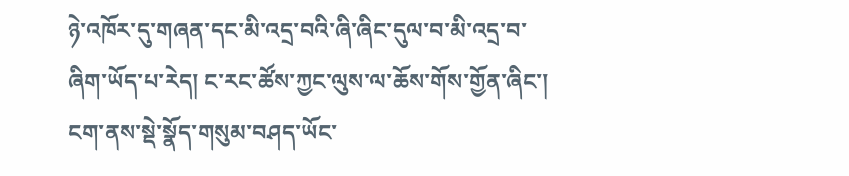ཉེ་འཁོར་དུ་གཞན་དང་མི་འདྲ་བའི་ཞི་ཞིང་དུལ་བ་མི་འདྲ་བ་ཞིག་ཡོད་པ་རེད། ང་རང་ཚོས་ཀྱང་ལུས་ལ་ཆོས་གོས་གྱོན་ཞིང་། ངག་ནས་སྡེ་སྣོད་གསུམ་བཤད་ཡོང་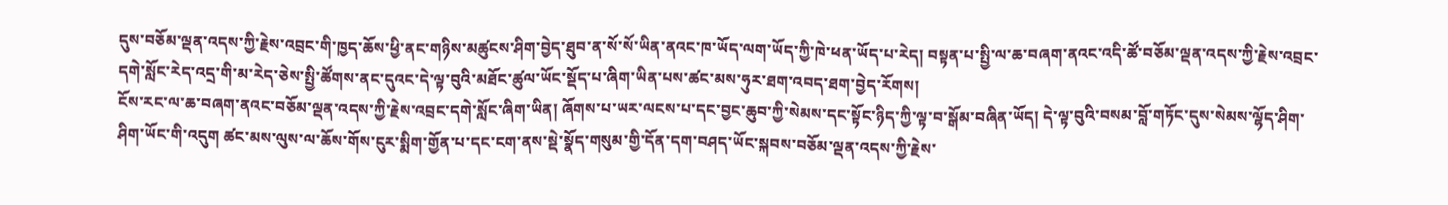དུས་བཅོམ་ལྡན་འདས་ཀྱི་རྗེས་འབྲང་གི་ཁྱད་ཆོས་ཕྱི་ནང་གཉིས་མཚུངས་ཤིག་བྱེད་ཐུབ་ན་སོ་སོ་ཡིན་ནའང་ཁ་ཡོད་ལག་ཡོད་ཀྱི་ཁེ་ཕན་ཡོད་པ་རེད། བསྟན་པ་སྤྱི་ལ་ཆ་བཞག་ནའང་འདི་ཚོ་བཅོམ་ལྡན་འདས་ཀྱི་རྗེས་འབྲང་དགེ་སློང་རེད་འདྲ་གི་མ་རེད་ཅེས་སྤྱི་ཚོགས་ནང་དུའང་དེ་ལྟ་བུའི་མཐོང་ཚུལ་ཡོང་སྡོད་པ་ཞིག་ཡིན་པས་ཚང་མས་ཧུར་ཐག་འབད་ཐག་བྱེད་རོགས།
ངོས་རང་ལ་ཆ་བཞག་ནའང་བཅོམ་ལྡན་འདས་ཀྱི་རྗེས་འབྲང་དགེ་སློང་ཞིག་ཡིན། ཞོགས་པ་ཡར་ལངས་པ་དང་བྱང་ཆུབ་ཀྱི་སེམས་དང་སྟོང་ཉིད་ཀྱི་ལྟ་བ་སྒོམ་བཞིན་ཡོད། དེ་ལྟ་བུའི་བསམ་བློ་གཏོང་དུས་སེམས་ལྷོད་ཤིག་ཤིག་ཡོང་གི་འདུག ཚང་མས་ལུས་ལ་ཆོས་གོས་ངུར་སྨིག་གྱོན་པ་དང་ངག་ནས་སྡེ་སྣོད་གསུམ་གྱི་དོན་དག་བཤད་ཡོང་སྐབས་བཅོམ་ལྡན་འདས་ཀྱི་རྗེས་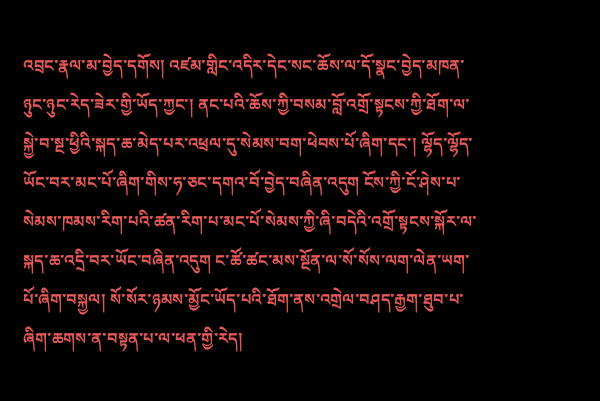འབྲང་རྣལ་མ་བྱེད་དགོས། འཛམ་གླིང་འདིར་དེང་སང་ཆོས་ལ་དོ་སྣང་བྱེད་མཁན་ཉུང་ཉུང་རེད་ཟེར་གྱི་ཡོད་ཀྱང་། ནང་པའི་ཆོས་ཀྱི་བསམ་བློ་འགྲོ་སྟངས་ཀྱི་ཐོག་ལ་སྐྱེ་བ་སྔ་ཕྱིའི་སྐད་ཆ་མེད་པར་འཕྲལ་དུ་སེམས་བག་ཕེབས་པོ་ཞིག་དང་། ལྷོད་ལྷོད་ཡོང་བར་མང་པོ་ཞིག་གིས་ཧ་ཅང་དགའ་བོ་བྱེད་བཞིན་འདུག ངོས་ཀྱི་ངོ་ཤེས་པ་སེམས་ཁམས་རིག་པའི་ཚན་རིག་པ་མང་པོ་སེམས་ཀྱི་ཞི་བདེའི་འགྲོ་སྟངས་སྐོར་ལ་སྐད་ཆ་འདྲི་བར་ཡོང་བཞིན་འདུག ང་ཚོ་ཚང་མས་སྔོན་ལ་སོ་སོས་ལག་ལེན་ཡག་པོ་ཞིག་བསྐྱལ། སོ་སོར་ཉམས་མྱོང་ཡོད་པའི་ཐོག་ནས་འགྲེལ་བཤད་རྒྱག་ཐུབ་པ་ཞིག་ཆགས་ན་བསྟན་པ་ལ་ཕན་གྱི་རེད།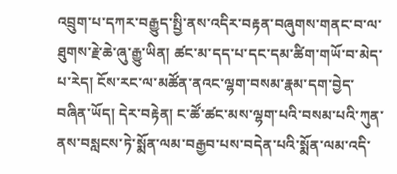འབྲུག་པ་དཀར་བརྒྱུད་སྤྱི་ནས་འདིར་བརྟན་བཞུགས་གནང་བ་ལ་ཐུགས་རྗེ་ཆེ་ཞུ་རྒྱུ་ཡིན། ཚང་མ་དད་པ་དང་དམ་ཚིག་གཡོ་བ་མེད་པ་རེད། ངོས་རང་ལ་མཚོན་ནའང་ལྷག་བསམ་རྣམ་དག་བྱེད་བཞིན་ཡོད། དེར་བརྟེན། ང་ཚོ་ཚང་མས་ལྷག་པའི་བསམ་པའི་ཀུན་ནས་བསླངས་ཏེ་སྨོན་ལམ་བརྒྱབ་པས་བདེན་པའི་སྨོན་ལམ་འདི་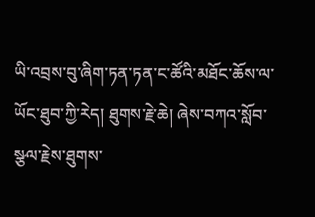ཡི་འབྲས་བུ་ཞིག་ཏན་ཏན་ང་ཚོའི་མཐོང་ཆོས་ལ་ཡོང་ཐུབ་ཀྱི་རེད། ཐུགས་རྗེ་ཆེ། ཞེས་བཀའ་སློབ་སྩལ་རྗེས་ཐུགས་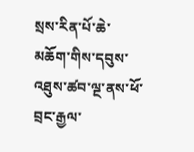སྲས་རིན་པོ་ཆེ་མཆོག་གིས་དབུས་འཐུས་ཚབ་ལྔ་ནས་ཕོ་བྲང་རྒྱལ་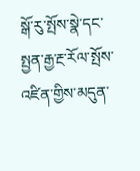སྒོ་རུ་སྤོས་སྣེ་དང་སྤྱན་རྒྱ་རྔ་རོལ་སྤོས་འཛིན་གྱིས་མདུན་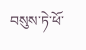བསུས་ཏེ་ཕོ་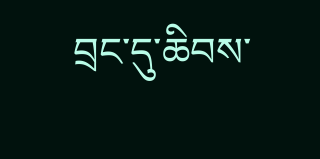བྲང་དུ་ཆིབས་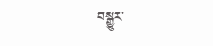བསྒྱུར་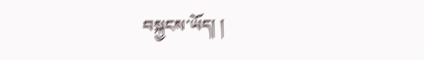བསྐྱངས་ཡོད། །